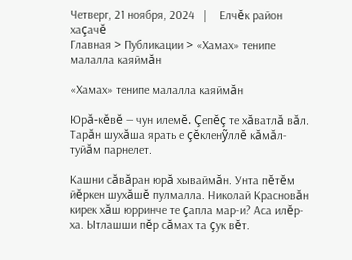Четверг, 21 ноября, 2024   |    Елчĕк район хаçачĕ
Главная > Публикации > «Хамах» тенипе малалла каяймăн

«Хамах» тенипе малалла каяймăн

Юрă-кĕвĕ — чун илемĕ. Çепĕç те хăватлă вăл. Тарăн шухăша ярать е çĕкленỹллĕ кăмăл-туйăм парнелет.

Кашни сăвăран юрă хываймăн. Унта пĕтĕм йĕркен шухăшĕ пулмалла. Николай Красновăн кирек хăш юрринче те çапла мар-и? Аса илĕр-ха. Ытлашши пĕр сăмах та çук вĕт.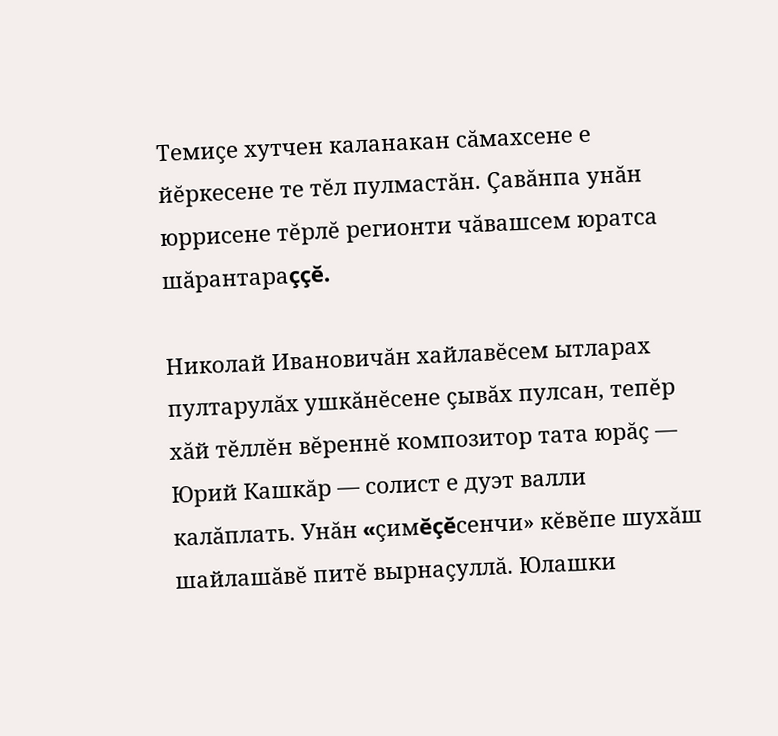Темиçе хутчен каланакан сăмахсене е йĕркесене те тĕл пулмастăн. Çавăнпа унăн юррисене тĕрлĕ регионти чăвашсем юратса шăрантараççĕ.

Николай Ивановичăн хайлавĕсем ытларах пултарулăх ушкăнĕсене çывăх пулсан, тепĕр хăй тĕллĕн вĕреннĕ композитор тата юрăç — Юрий Кашкăр — солист е дуэт валли калăплать. Унăн «çимĕçĕсенчи» кĕвĕпе шухăш шайлашăвĕ питĕ вырнаçуллă. Юлашки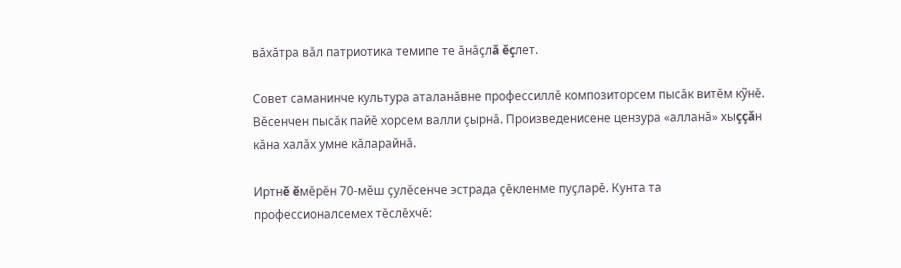вăхăтра вăл патриотика темипе те ăнăçлă ĕçлет.

Совет саманинче культура аталанăвне профессиллĕ композиторсем пысăк витĕм кỹнĕ. Вĕсенчен пысăк пайĕ хорсем валли çырнă. Произведенисене цензура «алланă» хыççăн кăна халăх умне кăларайнă.

Иртнĕ ĕмĕрĕн 70-мĕш çулĕсенче эстрада çĕкленме пуçларĕ. Кунта та профессионалсемех тĕслĕхчĕ: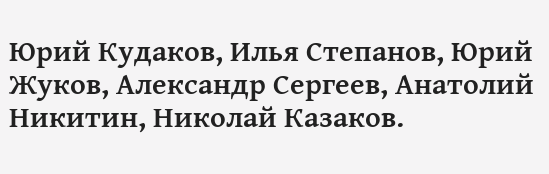Юрий Кудаков, Илья Степанов, Юрий Жуков, Александр Сергеев, Анатолий Никитин, Николай Казаков.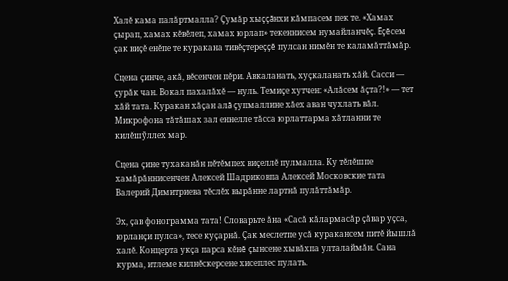Халĕ кама палăртмалла? Çумăр хыççăнхи кăмпасем пек те. «Хамах çырап, хамах кĕвĕлеп, хамах юрлап» текеннисем нумайланчĕç. Ĕçĕсем çак виçĕ енĕпе те куракана тивĕçтереççĕ пулсан нимĕн те каламăттăмăр.

Сцена çинче, акă, вĕсенчен пĕри. Авкаланать, хуçкаланать хăй. Сасси — çурăк чан. Вокал пахалăхĕ — нуль. Темиçе хутчен: «Алăсем ăçта?!» — тет хăй тата. Куракан хăçан алă çупмаллине хăех аван чухлать вăл. Микрофона тăтăшах зал еннелле тăсса юрлаттарма хăтланни те килĕшỹллех мар.

Сцена çине тухаканăн пĕтĕмпех виçеллĕ пулмалла. Ку тĕлĕшпе хамăрăннисенчен Алексей Шадриковпа Алексей Московские тата Валерий Димитриева тĕслĕх вырăнне лартнă пулăттăмăр.

Эх, çав фонограмма тата! Словарьте ăна «Сасă кăлармасăр çăвар уçса, юрланçи пулса», тесе куçарнă. Çак меслетпе усă куракансем питĕ йышлă халĕ. Концерта укçа парса кĕнĕ çынсене хывăхпа улталаймăн. Сана курма, итлеме килнĕскерсене хисеплес пулать.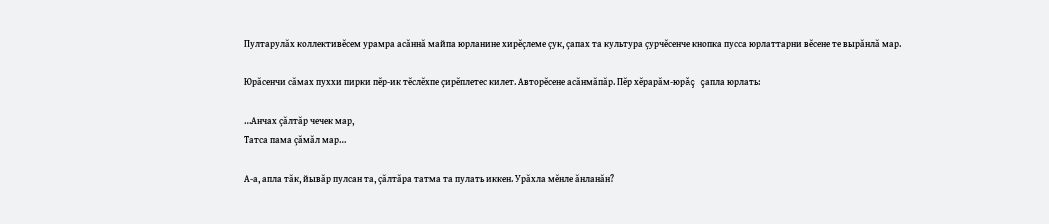Пултарулăх коллективĕсем урамра асăннă майпа юрланине хирĕçлеме çук, çапах та культура çурчĕсенче кнопка пусса юрлаттарни вĕсене те вырăнлă мар.

Юрăсенчи сăмах пуххи пирки пĕр-ик тĕслĕхпе çирĕплетес килет. Авторĕсене асăнмăпăр. Пĕр хĕрарăм-юрăç çапла юрлать:

…Анчах çăлтăр чечек мар,
Татса пама çăмăл мар…

А-а, апла тăк, йывăр пулсан та, çăлтăра татма та пулать иккен. Урăхла мĕнле ăнланăн?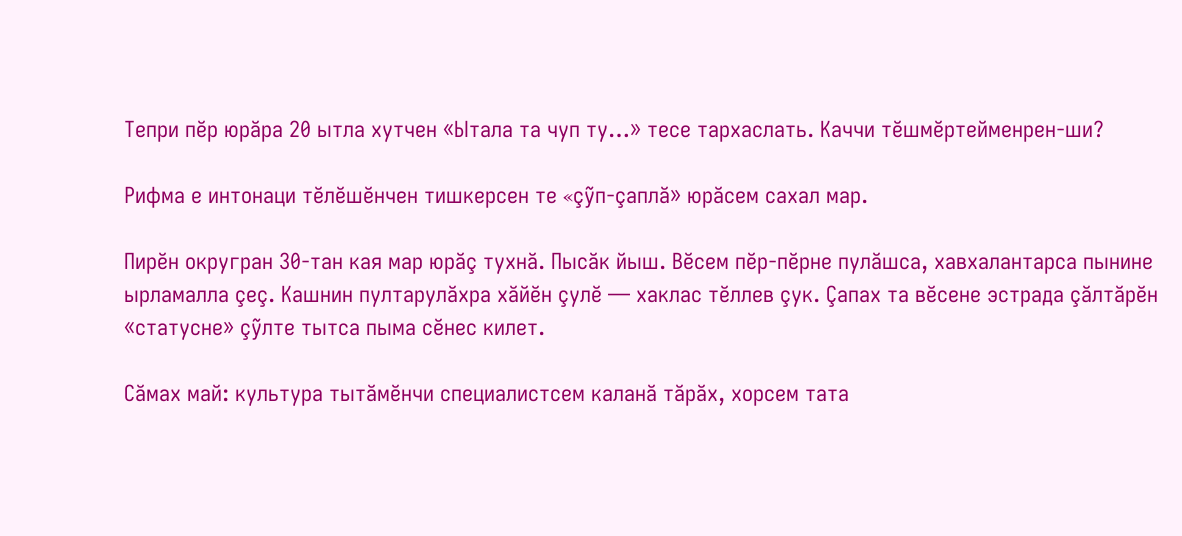Тепри пĕр юрăра 20 ытла хутчен «Ытала та чуп ту…» тесе тархаслать. Каччи тĕшмĕртейменрен-ши?

Рифма е интонаци тĕлĕшĕнчен тишкерсен те «çỹп-çаплă» юрăсем сахал мар.

Пирĕн округран 30-тан кая мар юрăç тухнă. Пысăк йыш. Вĕсем пĕр-пĕрне пулăшса, хавхалантарса пынине ырламалла çеç. Кашнин пултарулăхра хăйĕн çулĕ — хаклас тĕллев çук. Çапах та вĕсене эстрада çăлтăрĕн «статусне» çỹлте тытса пыма сĕнес килет.

Сăмах май: культура тытăмĕнчи специалистсем каланă тăрăх, хорсем тата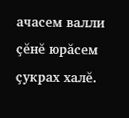ачасем валли çĕнĕ юрăсем çукрах халĕ.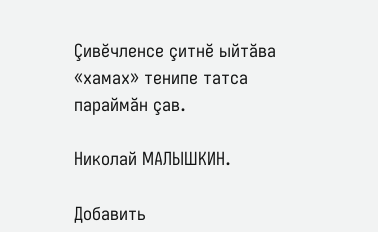Çивĕчленсе çитнĕ ыйтăва «хамах» тенипе татса параймăн çав.

Николай МАЛЫШКИН.

Добавить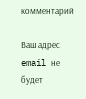комментарий

Ваш адрес email не будет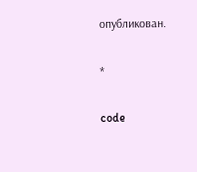опубликован.

*

code